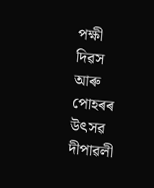পক্ষী দিৱস আৰু পোহৰৰ উৎসৱ দীপাৱলী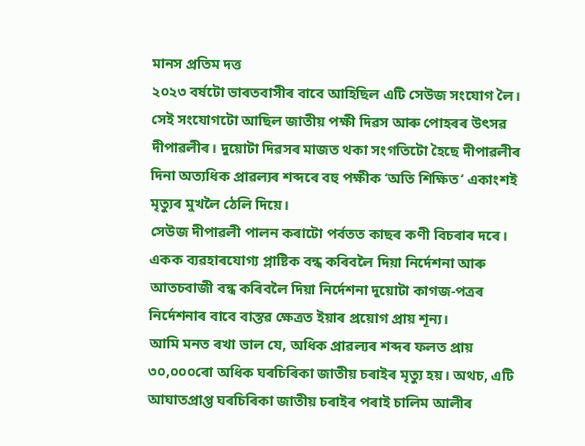মানস প্ৰতিম দত্ত
২০২৩ বর্ষটো ভাৰতবাসীৰ বাবে আহিছিল এটি সেউজ সংযোগ লৈ।
সেই সংযোগটো আছিল জাতীয় পক্ষী দিৱস আৰু পোহৰৰ উৎসৱ দীপাৱলীৰ। দুয়োটা দিৱসৰ মাজত থকা সংগতিটো হৈছে দীপাৱলীৰ দিনা অত্যধিক প্ৰাৱল্যৰ শব্দৰে বহু পক্ষীক ‘অতি শিক্ষিত‘ একাংশই মৃত্যুৰ মুখলৈ ঠেলি দিয়ে।
সেউজ দীপাৱলী পালন কৰাটো পৰ্বতত কাছৰ কণী বিচৰাৰ দৰে। একক ব্যৱহাৰযোগ্য প্লাষ্টিক বন্ধ কৰিবলৈ দিয়া নিৰ্দেশনা আৰু আতচবাজী বন্ধ কৰিবলৈ দিয়া নিৰ্দেশনা দুয়োটা কাগজ-পত্ৰৰ নিৰ্দেশনাৰ বাবে বাস্তৱ ক্ষেত্ৰত ইয়াৰ প্ৰয়োগ প্ৰায় শূন্য।
আমি মনত ৰখা ভাল যে, অধিক প্ৰাৱল্যৰ শব্দৰ ফলত প্ৰায় ৩০,০০০ৰো অধিক ঘৰচিৰিকা জাতীয় চৰাইৰ মৃত্যু হয়। অথচ, এটি আঘাতপ্ৰাপ্ত ঘৰচিৰিকা জাতীয় চৰাইৰ পৰাই চালিম আলীৰ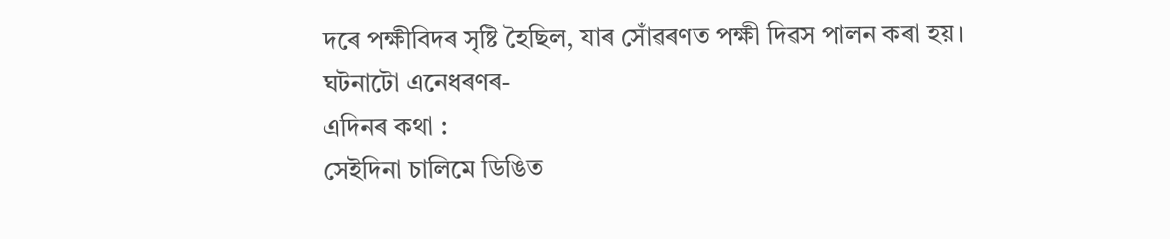দৰে পক্ষীবিদৰ সৃষ্টি হৈছিল, যাৰ সোঁৱৰণত পক্ষী দিৱস পালন কৰা হয়।
ঘটনাটো এনেধৰণৰ-
এদিনৰ কথা :
সেইদিনা চালিমে ডিঙিত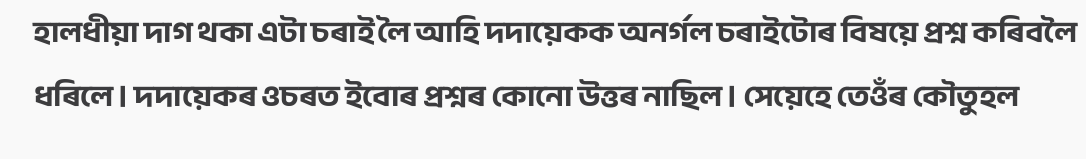হালধীয়া দাগ থকা এটা চৰাই লৈ আহি দদায়েকক অনর্গল চৰাইটোৰ বিষয়ে প্ৰশ্ন কৰিবলৈ ধৰিলে। দদায়েকৰ ওচৰত ইবোৰ প্ৰশ্নৰ কোনো উত্তৰ নাছিল। সেয়েহে তেওঁৰ কৌতুহল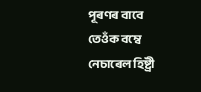পূৰণৰ বাবে তেওঁক বম্বে নেচাৰেল হিষ্ট্ৰী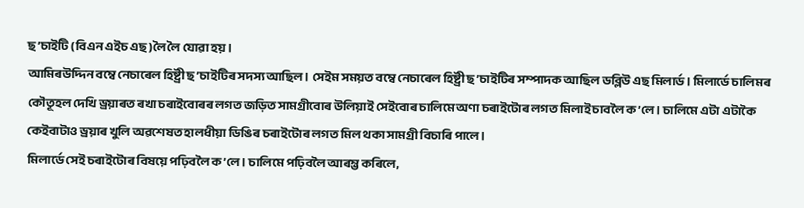ছ’চাইটি (বিএন এইচ এছ)লৈ লৈ যোৱা হয়।
আমিৰউদ্দিন বম্বে নেচাৰেল হিষ্ট্ৰী ছ’চাইটিৰ সদস্য আছিল। সেইম সময়ত বম্বে নেচাৰেল হিষ্ট্ৰী ছ’চাইটিৰ সম্পাদক আছিল ডব্লিউ এছ মিলাৰ্ড। মিলার্ডে চালিমৰ কৌতূহল দেখি ড্ৰয়াৰত ৰখা চৰাইবোৰৰ লগত জড়িত সামগ্ৰীবোৰ উলিয়াই সেইবোৰ চালিমে অণা চৰাইটোৰ লগত মিলাই চাবলৈ ক’লে। চালিমে এটা এটাকৈ কেইবাটাও ড্ৰয়াৰ খুলি অৱশেষত হালধীয়া ডিঙিৰ চৰাইটোৰ লগত মিল থকা সামগ্ৰী বিচাৰি পালে।
মিলাৰ্ডে সেই চৰাইটোৰ বিষয়ে পঢ়িবলৈ ক’লে। চালিমে পঢ়িবলৈ আৰম্ভ কৰিলে,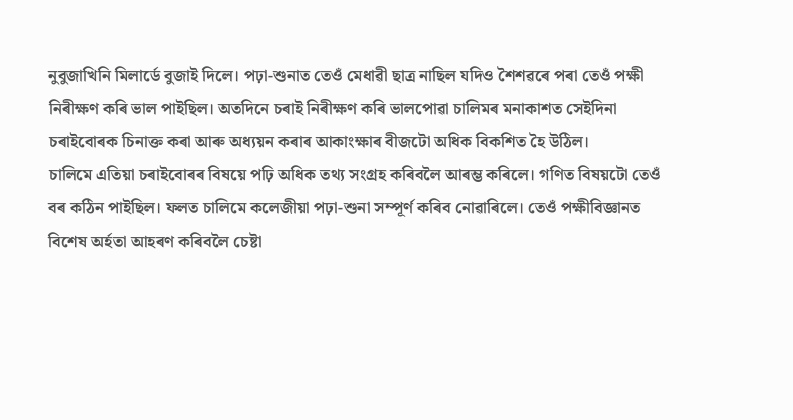নুবুজাখিনি মিলাৰ্ডে বুজাই দিলে। পঢ়া-শুনাত তেওঁ মেধাৱী ছাত্ৰ নাছিল যদিও শৈশৱৰে পৰা তেওঁ পক্ষী নিৰীক্ষণ কৰি ভাল পাইছিল। অতদিনে চৰাই নিৰীক্ষণ কৰি ভালপোৱা চালিমৰ মনাকাশত সেইদিনা চৰাইবোৰক চিনাক্ত কৰা আৰু অধ্যয়ন কৰাৰ আকাংক্ষাৰ বীজটো অধিক বিকশিত হৈ উঠিল।
চালিমে এতিয়া চৰাইবোৰৰ বিষয়ে পঢ়ি অধিক তথ্য সংগ্ৰহ কৰিবলৈ আৰম্ভ কৰিলে। গণিত বিষয়টো তেওঁ বৰ কঠিন পাইছিল। ফলত চালিমে কলেজীয়া পঢ়া-শুনা সম্পূৰ্ণ কৰিব নোৱাৰিলে। তেওঁ পক্ষীবিজ্ঞানত বিশেষ অর্হতা আহৰণ কৰিবলৈ চেষ্টা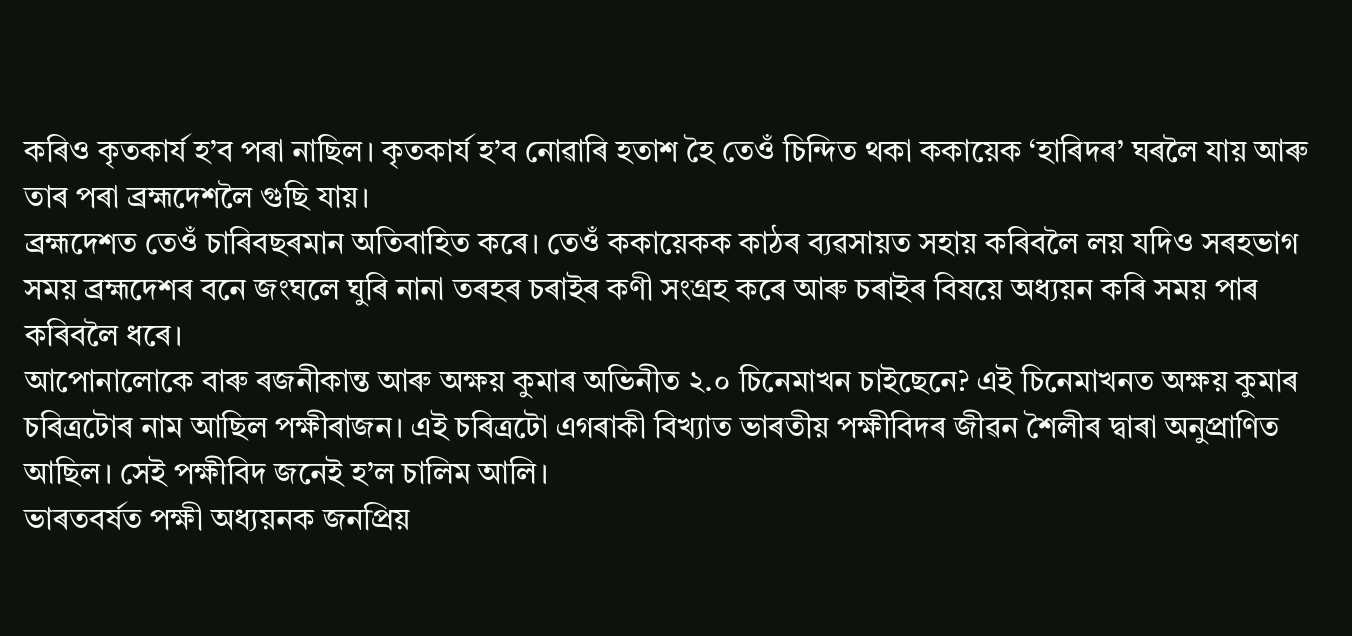কৰিও কৃতকার্য হ’ব পৰা নাছিল। কৃতকার্য হ’ব নোৱাৰি হতাশ হৈ তেওঁ চিন্দিত থকা ককায়েক ‘হাৰিদৰ’ ঘৰলৈ যায় আৰু তাৰ পৰা ব্ৰহ্মদেশলৈ গুছি যায়।
ব্ৰহ্মদেশত তেওঁ চাৰিবছৰমান অতিবাহিত কৰে। তেওঁ ককায়েকক কাঠৰ ব্যৱসায়ত সহায় কৰিবলৈ লয় যদিও সৰহভাগ সময় ব্ৰহ্মদেশৰ বনে জংঘলে ঘুৰি নানা তৰহৰ চৰাইৰ কণী সংগ্ৰহ কৰে আৰু চৰাইৰ বিষয়ে অধ্যয়ন কৰি সময় পাৰ কৰিবলৈ ধৰে।
আপোনালোকে বাৰু ৰজনীকান্ত আৰু অক্ষয় কুমাৰ অভিনীত ২.০ চিনেমাখন চাইছেনে? এই চিনেমাখনত অক্ষয় কুমাৰ চৰিত্ৰটোৰ নাম আছিল পক্ষীৰাজন। এই চৰিত্ৰটো এগৰাকী বিখ্যাত ভাৰতীয় পক্ষীবিদৰ জীৱন শৈলীৰ দ্বাৰা অনুপ্ৰাণিত আছিল। সেই পক্ষীবিদ জনেই হ’ল চালিম আলি।
ভাৰতবর্ষত পক্ষী অধ্যয়নক জনপ্রিয়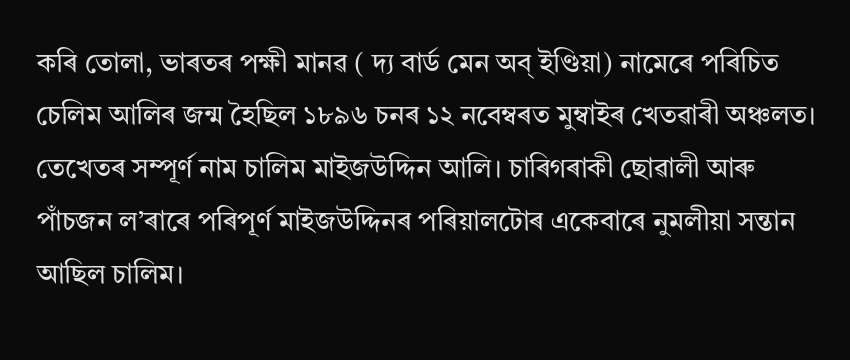কৰি তোলা, ভাৰতৰ পক্ষী মানৱ ( দ্য বার্ড মেন অব্ ইণ্ডিয়া) নামেৰে পৰিচিত চেলিম আলিৰ জন্ম হৈছিল ১৮৯৬ চনৰ ১২ নবেম্বৰত মুম্বাইৰ খেতৱাৰী অঞ্চলত। তেখেতৰ সম্পূর্ণ নাম চালিম মাইজউদ্দিন আলি। চাৰিগৰাকী ছোৱালী আৰু পাঁচজন ল’ৰাৰে পৰিপূর্ণ মাইজউদ্দিনৰ পৰিয়ালটোৰ একেবাৰে নুমলীয়া সন্তান আছিল চালিম।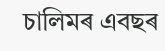চালিমৰ এবছৰ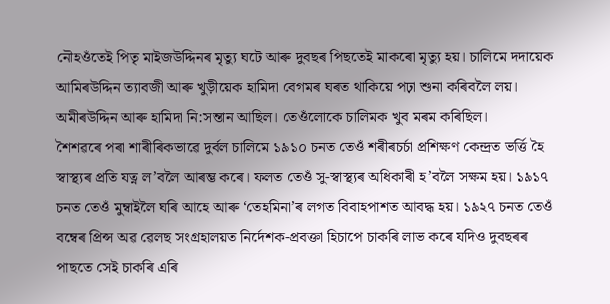নৌহওঁতেই পিতৃ মাইজউদ্দিনৰ মৃত্যু ঘটে আৰু দুবছৰ পিছতেই মাকৰো মৃত্যু হয়। চালিমে দদায়েক আমিৰউদ্দিন ত্যাবজী আৰু খুড়ীয়েক হামিদা বেগমৰ ঘৰত থাকিয়ে পঢ়া শুনা কৰিবলৈ লয়। অমীৰউদ্দিন আৰু হামিদা নি:সন্তান আছিল। তেওঁলোকে চালিমক খুব মৰম কৰিছিল।
শৈশৱৰে পৰা শাৰীৰিকভাৱে দুর্বল চালিমে ১৯১০ চনত তেওঁ শৰীৰচৰ্চা প্ৰশিক্ষণ কেন্দ্ৰত ভৰ্ত্তি হৈ স্বাস্থ্যৰ প্রতি যত্ন ল’বলৈ আৰম্ভ কৰে। ফলত তেওঁ সু-স্বাস্থ্যৰ অধিকাৰী হ’বলৈ সক্ষম হয়। ১৯১৭ চনত তেওঁ মুম্বাইলৈ ঘৰি আহে আৰু ‘তেহমিনা’ৰ লগত বিবাহপাশত আবদ্ধ হয়। ১৯২৭ চনত তেওঁ বম্বেৰ প্ৰিন্স অৱ ৱেলছ সংগ্ৰহালয়ত নির্দেশক-প্রবক্তা হিচাপে চাকৰি লাভ কৰে যদিও দুবছৰৰ পাছতে সেই চাকৰি এৰি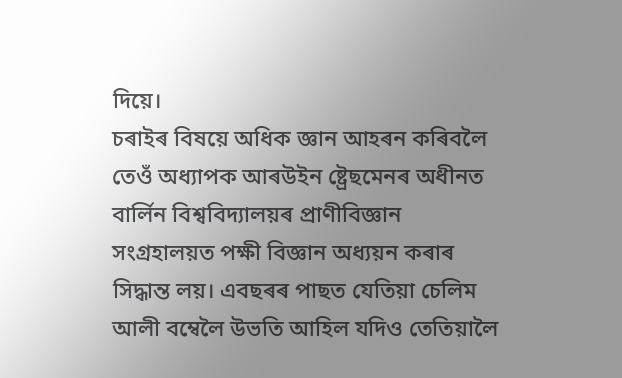দিয়ে।
চৰাইৰ বিষয়ে অধিক জ্ঞান আহৰন কৰিবলৈ তেওঁ অধ্যাপক আৰউইন ষ্ট্ৰেছমেনৰ অধীনত বাৰ্লিন বিশ্ববিদ্যালয়ৰ প্ৰাণীবিজ্ঞান সংগ্ৰহালয়ত পক্ষী বিজ্ঞান অধ্যয়ন কৰাৰ সিদ্ধান্ত লয়। এবছৰৰ পাছত যেতিয়া চেলিম আলী বম্বেলৈ উভতি আহিল যদিও তেতিয়ালৈ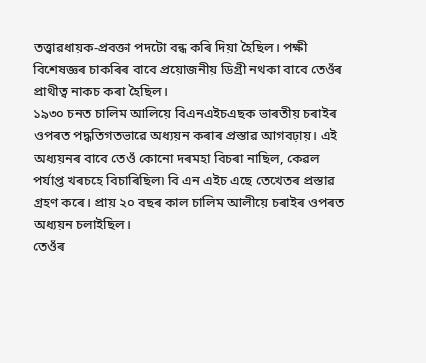তত্ত্বাৱধায়ক-প্রবক্তা পদটো বন্ধ কৰি দিয়া হৈছিল। পক্ষী বিশেষজ্ঞৰ চাকৰিৰ বাবে প্রয়োজনীয় ডিগ্রী নথকা বাবে তেওঁৰ প্রাথীত্ব নাকচ কৰা হৈছিল।
১৯৩০ চনত চালিম আলিয়ে বিএনএইচএছক ভাৰতীয় চৰাইৰ ওপৰত পদ্ধতিগতভাৱে অধ্যয়ন কৰাৰ প্রস্তাৱ আগবঢ়ায়। এই অধ্যয়নৰ বাবে তেওঁ কোনো দৰমহা বিচৰা নাছিল, কেৱল পর্যাপ্ত খৰচহে বিচাৰিছিল৷ বি এন এইচ এছে তেখেতৰ প্রস্তাৱ গ্রহণ কৰে। প্রায় ২০ বছৰ কাল চালিম আলীয়ে চৰাইৰ ওপৰত অধ্যয়ন চলাইছিল।
তেওঁৰ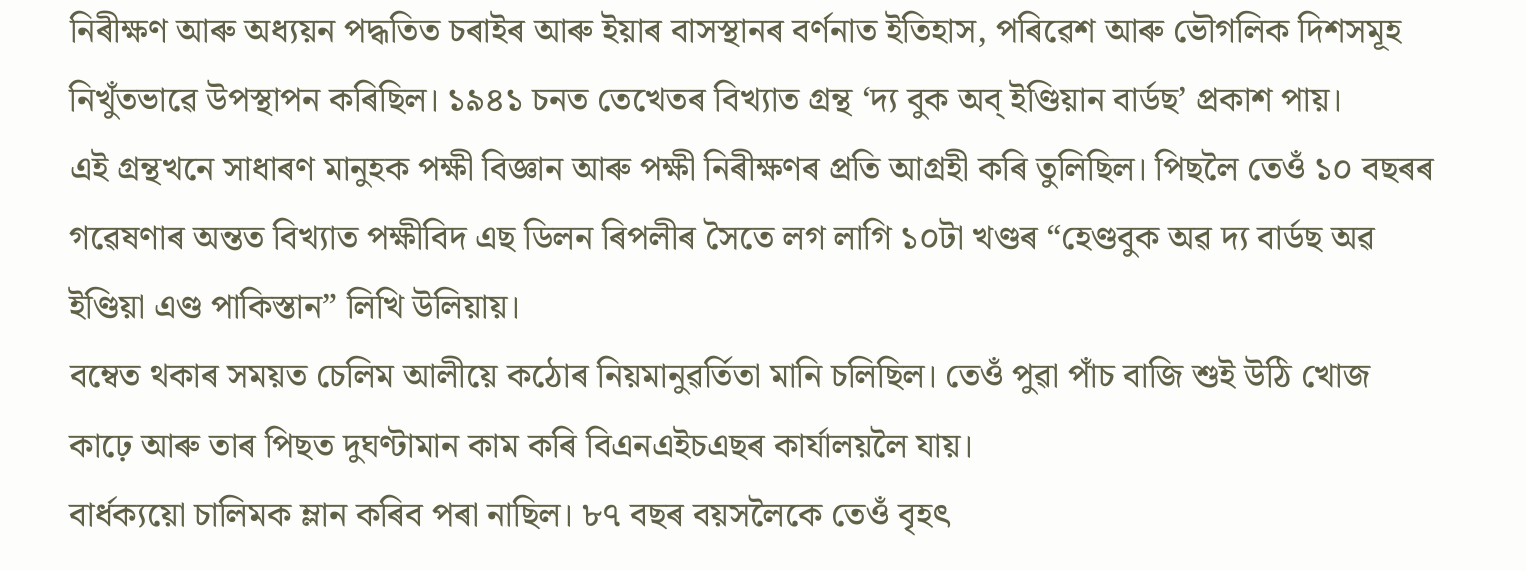নিৰীক্ষণ আৰু অধ্যয়ন পদ্ধতিত চৰাইৰ আৰু ইয়াৰ বাসস্থানৰ বৰ্ণনাত ইতিহাস, পৰিৱেশ আৰু ভৌগলিক দিশসমূহ নিখুঁতভাৱে উপস্থাপন কৰিছিল। ১৯৪১ চনত তেখেতৰ বিখ্যাত গ্রন্থ ‘দ্য বুক অব্ ইণ্ডিয়ান বাৰ্ডছ’ প্ৰকাশ পায়।
এই গ্ৰন্থখনে সাধাৰণ মানুহক পক্ষী বিজ্ঞান আৰু পক্ষী নিৰীক্ষণৰ প্রতি আগ্রহী কৰি তুলিছিল। পিছলৈ তেওঁ ১০ বছৰৰ গৱেষণাৰ অন্তত বিখ্যাত পক্ষীবিদ এছ ডিলন ৰিপলীৰ সৈতে লগ লাগি ১০টা খণ্ডৰ “হেণ্ডবুক অৱ দ্য বাৰ্ডছ অৱ ইণ্ডিয়া এণ্ড পাকিস্তান” লিখি উলিয়ায়।
বম্বেত থকাৰ সময়ত চেলিম আলীয়ে কঠোৰ নিয়মানুৱর্তিতা মানি চলিছিল। তেওঁ পুৱা পাঁচ বাজি শুই উঠি খোজ কাঢ়ে আৰু তাৰ পিছত দুঘণ্টামান কাম কৰি বিএনএইচএছৰ কার্যালয়লৈ যায়।
বার্ধক্যয়ো চালিমক ম্লান কৰিব পৰা নাছিল। ৮৭ বছৰ বয়সলৈকে তেওঁ বৃহৎ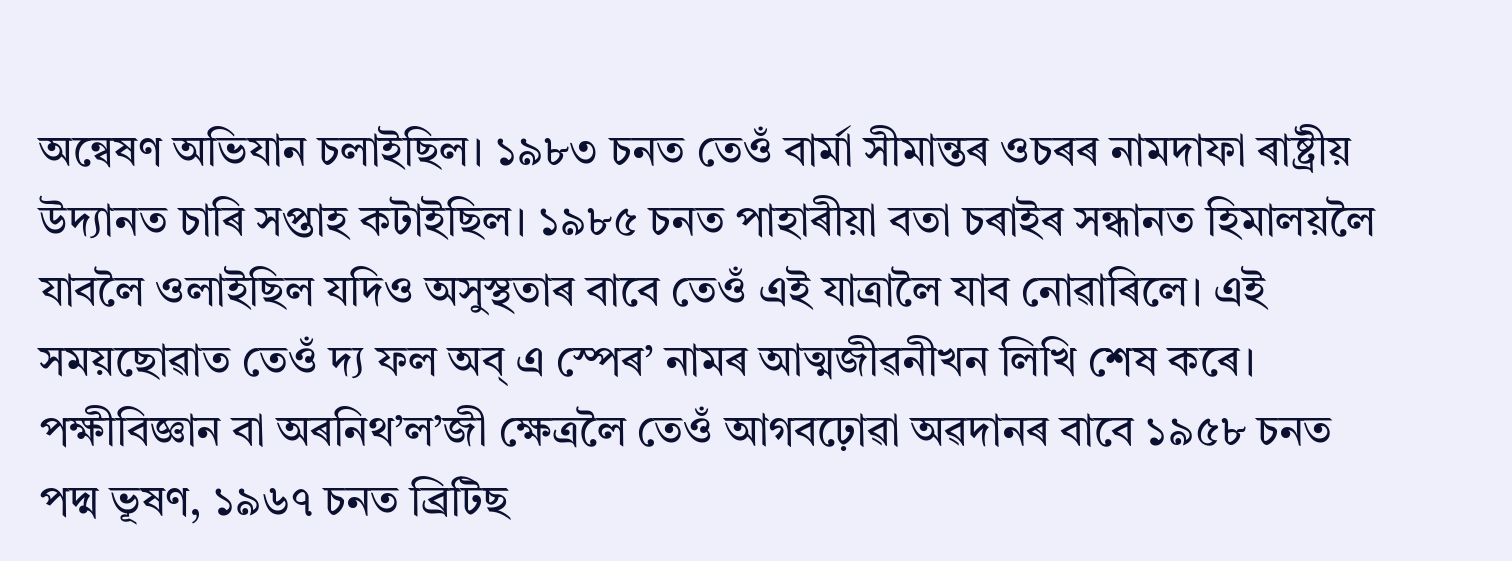অন্বেষণ অভিযান চলাইছিল। ১৯৮৩ চনত তেওঁ বাৰ্মা সীমান্তৰ ওচৰৰ নামদাফা ৰাষ্ট্ৰীয় উদ্যানত চাৰি সপ্তাহ কটাইছিল। ১৯৮৫ চনত পাহাৰীয়া বতা চৰাইৰ সন্ধানত হিমালয়লৈ যাবলৈ ওলাইছিল যদিও অসুস্থতাৰ বাবে তেওঁ এই যাত্রালৈ যাব নোৱাৰিলে। এই সময়ছোৱাত তেওঁ দ্য ফল অব্ এ স্পেৰ’ নামৰ আত্মজীৱনীখন লিখি শেষ কৰে।
পক্ষীবিজ্ঞান বা অৰনিথ’ল’জী ক্ষেত্রলৈ তেওঁ আগবঢ়োৱা অৱদানৰ বাবে ১৯৫৮ চনত পদ্ম ভূষণ, ১৯৬৭ চনত ব্ৰিটিছ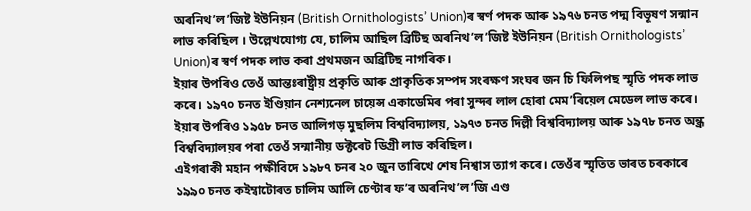অৰনিথ’ল’জিষ্ট ইউনিয়ন (British Ornithologists’ Union)ৰ স্বৰ্ণ পদক আৰু ১৯৭৬ চনত পদ্ম বিভূষণ সন্মান লাভ কৰিছিল । উল্লেখযোগ্য যে, চালিম আছিল ব্ৰিটিছ অৰনিথ’ল’জিষ্ট ইউনিয়ন (British Ornithologists’ Union)ৰ স্বৰ্ণ পদক লাভ কৰা প্ৰথমজন অব্ৰিটিছ নাগৰিক।
ইয়াৰ উপৰিও তেওঁ আন্তঃৰাষ্ট্ৰীয় প্ৰকৃতি আৰু প্ৰাকৃতিক সম্পদ সংৰক্ষণ সংঘৰ জন চি ফিলিপছ স্মৃতি পদক লাভ কৰে। ১৯৭০ চনত ইণ্ডিয়ান নেশ্যনেল চায়েন্স একাডেমিৰ পৰা সুন্দৰ লাল হোৰা মেম’ৰিয়েল মেডেল লাভ কৰে। ইয়াৰ উপৰিও ১৯৫৮ চনত আলিগড় মুছলিম বিশ্ববিদ্যালয়, ১৯৭৩ চনত দিল্লী বিশ্ববিদ্যালয় আৰু ১৯৭৮ চনত অন্ধ্ৰ বিশ্ববিদ্যালয়ৰ পৰা তেওঁ সন্মানীয় ডক্টৰেট ডিগ্ৰী লাভ কৰিছিল।
এইগৰাকী মহান পক্ষীবিদে ১৯৮৭ চনৰ ২০ জুন তাৰিখে শেষ নিশ্বাস ত্যাগ কৰে। তেওঁৰ স্মৃতিত ভাৰত চৰকাৰে ১৯৯০ চনত কইম্বাটোৰত চালিম আলি চেণ্টাৰ ফ’ৰ অৰনিথ’ল’জি এণ্ড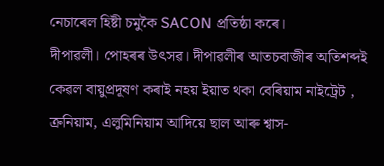নেচাৰেল হিষ্টী চমুকৈ SACON প্রতিষ্ঠা কৰে।
দীপাৱলী। পোহৰৰ উৎসৱ। দীপাৱলীৰ আতচবাজীৰ অতিশব্দই কেৱল বায়ুপ্ৰদূষণ কৰাই নহয় ইয়াত থকা বেৰিয়াম নাইট্ৰেট , ক্ৰনিয়াম, এলুমিনিয়াম আদিয়ে ছাল আৰু শ্বাস-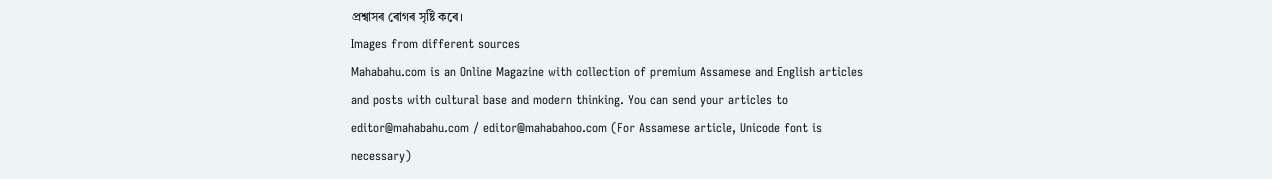প্ৰশ্বাসৰ ৰোগৰ সৃষ্টি কৰে।
Images from different sources
Mahabahu.com is an Online Magazine with collection of premium Assamese and English articles and posts with cultural base and modern thinking. You can send your articles to editor@mahabahu.com / editor@mahabahoo.com (For Assamese article, Unicode font is necessary)